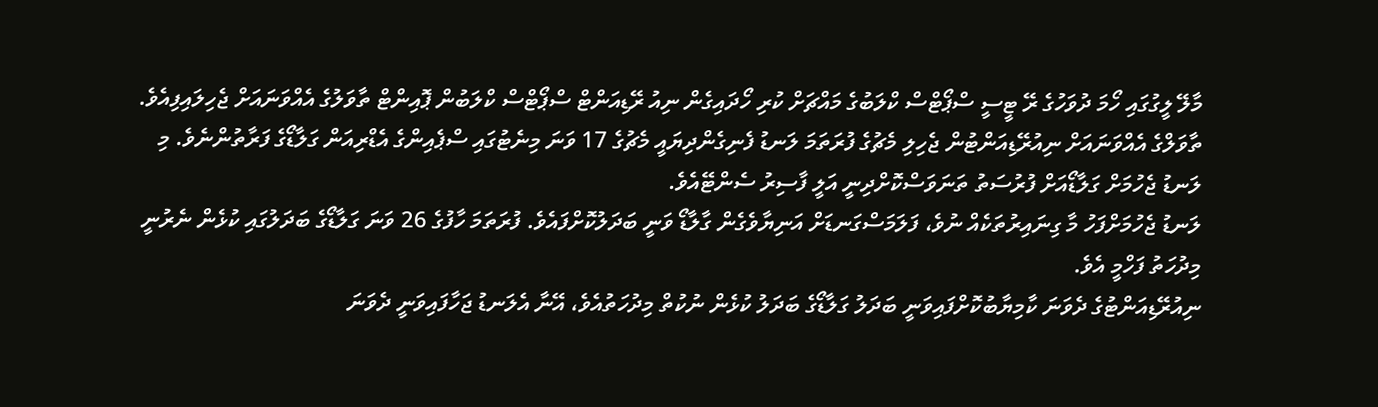މާލޭ ލީގުގައި ހޯމަ ދުވަހުގެ ރޭ ޓީސީ ސްޕޯޓްސް ކްލަބުގެ މައްޗަށް ކުރި ހޯދައިގެން ނިއު ރޭޑިއަންޓް ސްޕޯޓްސް ކްލަބުން ޕޮއިންޓް ތާވަލުގެ އެއްވަނައަށް ޖެހިލައިފިއެވެ.
ތާވަލްގެ އެއްވަނައަށް ނިއުރޭޑިއަންޓުން ޖެހިލި މެޗުގެ ފުރަތަމަ ލަނޑު ފެނިގެންދިޔައީ މެޗުގެ 17 ވަނަ މިނެޓުގައި ސްޕެއިންގެ އެޑްރިއަން ގަލާޑޯގެ ފަރާތުންނެވެ. މި ލަނޑު ޖެހުމަށް ގަލާޑޯއަށް ފުރުސަތު ތަނަވަސްކޮށްދިނީ އަލީ ފާސިރު ސެންޓޭއެވެ.
ލަނޑު ޖެހުމަށްފަހު މާ ގިނައިރުތަކެއް ނުވެ، ފަލަމަސްގަނޑަށް އަނިޔާވެގެން ގާލާޑޯ ވަނީ ބަދަލުކޮށްފައެވެ. ފުރަތަމަ ހާފުގެ 26 ވަނަ ގަލާޑޯގެ ބަދަލުގައި ކުޅެން ނެރުނީ މިދުހަތު ފަހްމީ އެވެ.
ނިއުރޭޑިއަންޓުގެ ދެވަނަ ކާމިޔާބުކޮށްފައިވަނީ ބަދަލު ގަލާޑޯގެ ބަދަލު ކުޅެން ނުކުތް މިދުހަތުއެވެ، އޭނާ އެލަނޑު ޖަހާފައިވަނީ ދެވަނަ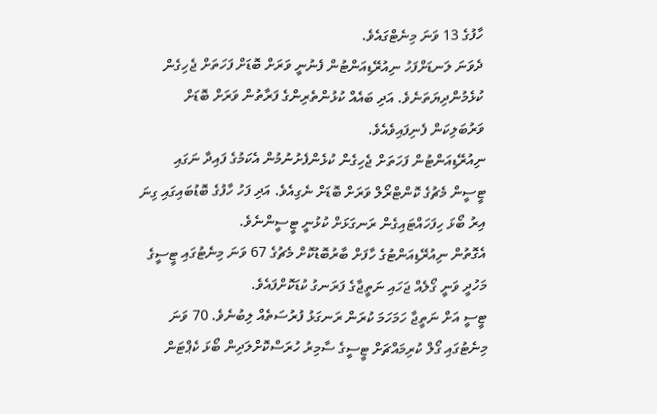ހާފުގެ 13 ވަނަ މިނެޓްގައެވެ.
ދެވަނަ ލަނޑަށްފަހު ނިއުރޭޑިއަންޓުން ފެނުނީ ވަރަށް ބޮޑަށް ފަހަތަށް ޖެހިގެން ކުޅެމުންދިޔަތަނެވެ. އަދި ބައެއް ކުޅުންތެރިންގެ ފަރާތުން ވަރަށް ބޮޑަށް ވަރުބަލިކަން ފެނިފައިވެއެވެ.
ނިއުރޭޑިއަންޓުން ފަހަތަށް ޖެހިގެން ކުޅެންފެށުނުމުން އެކަމުގެ ފައިދާ ނަގައި ޓީސީން މެޗުގެ ކޮންޓްރޯލް ވަރަށް ބޮޑަށް ނެގިއެވެ. އަދި ފަހު ހާފުގެ ބޮޑުބައިގައި ގިނަ އިރު ބޯޅަ ހިފަހައްޓައިގެން ރަނގަޅަށް ކުޅުނީ ޓީސީންނެވެ.
އެގޮތުން ނިއުރޭޑިއަންޓުގެ ހާފަށް ބާރުބޮޑުކޮށް މެޗުގެ 67 ވަނަ މިނެޓުގައި ޓީސީގެ މަހުދީ ވަނީ ގޯލެއް ޖަހައި ނަތީޖާގެ ފަރަނގު ކުޑަކޮށްފައެވެ.
ޓީސީ އަށް ނަތީޖާ ހަމަހަމަ ކުރަން ރަނގަޅު ފުރުސަތެއް ލިބުނެވެ. 70 ވަނަ މިނެޓުގައި ގޯލް ކުރިމައްޗަށް ޓީސީގެ ސާމިރު ހުރަސްކޮށްލަދިން ބޯޅަ ކެޕްޓަން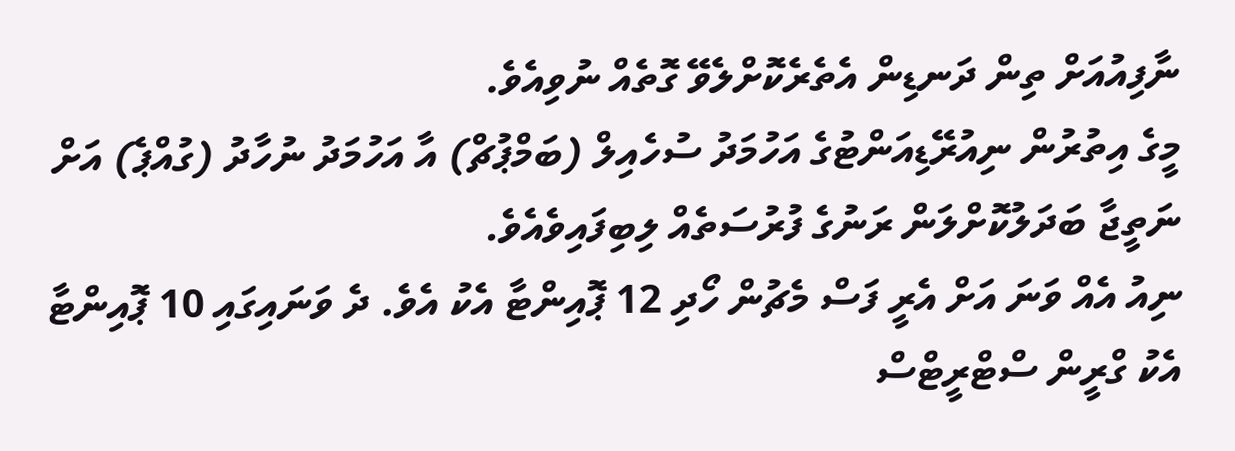ނާފިއުއަށް ތިން ދަނޑިން އެތެރެކޮށްލެވޭ ގޮތެއް ނުވިއެވެ.
މީގެ އިތުރުން ނިއުރޭޑިއަންޓުގެ އަހުމަދު ސުހެއިލް (ބަމްޕުޗް) އާ އަހުމަދު ނުހާދު (ގުއްޕެ) އަށް ނަތީޖާ ބަދަލުކޮށްލަން ރަނުގެ ފުރުސަތެއް ލިބިފައިވެއެވެ.
ނިއު އެއް ވަނަ އަށް އެރީ ފަސް މެޗުން ހޯދި 12 ޕޮއިންޓާ އެކު އެވެ. ދެ ވަނައިގައި 10 ޕޮއިންޓާ އެކު ގްރީން ސްޓްރީޓްސް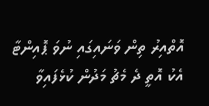އޮތްއިރު ތިން ވަނައިގައި ނުވަ ޕޮއިންޓާ އެކު އޮތީ ދެ މެޗު މަދުން ކުޅެފައިވާ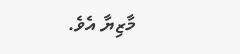މާޒިޔާ އެވެ.